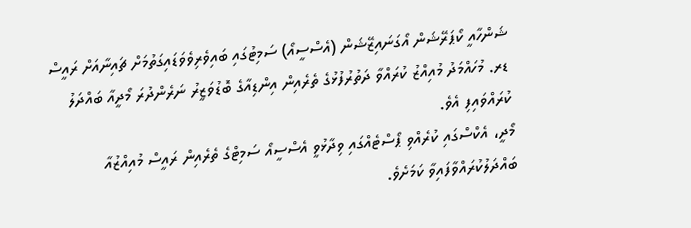ޝަންހާއީ ކޯޕަރޭޝަން އޯގަނައިޒޭޝަން (އެސްސީއޯ) ސަމިޓުގައި ބައިވެރިވެވަޑައިގަތުމަށް ޗައިނާއަށް ރައީސް ޑރ. މުހައްމަދު މުއިއްޒު ކުރައްވާ ދަތުރުފުޅުގެ ތެރެއިން އިންޑިއާގެ ބޮޑުވަޒީރު ނަރެންދުރަ މޯދީއާ ބައްދަލު ކުރައްވައިފި އެވެ.
މޯދީ، އެކްސްގައި ކުރެއްވި ޕޯސްޓެއްގައި ވިދާޅުވީ އެސްސީއޯ ސަމިޓްގެ ތެރެއިން ރައީސް މުއިއްޒުއާ ބައްދަލުކުރައްވާފައިވާ ކަމަށެވެ.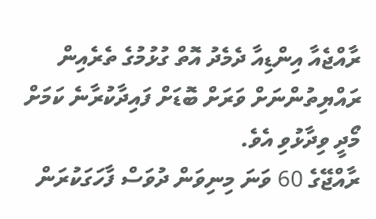ރާއްޖެއާ އިންޑިއާ ދެމެދު އޮތް ގުޅުމުގެ ތެރެއިން ރައްޔިތުންނަށް ވަރަށް ބޮޑަށް ފައިދާކުރާނެ ކަމަށް މޯދީ ވިދާޅުވި އެވެ.
ރާއްޖޭގެ 60 ވަނަ މިނިވަން ދުވަސް ފާހަގަކުރަން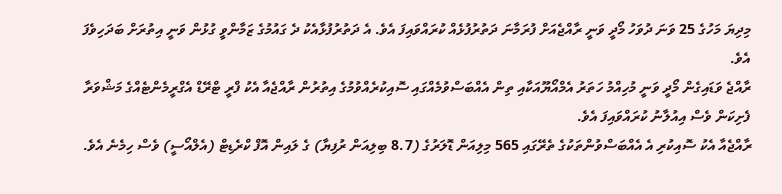މިދިޔަ މަހުގެ 25 ވަނަ ދުވަހު މޯދީ ވަނީ ރާއްޖެއަށް ފުރަމާނަ ދަތުރުފުޅެއް ކުރައްވައިފަ އެވެ. އެ ދަތުރުފުޅާއެކު ދެ ގައުމުގެ ޒަމާންވީ ގުޅުން ވަނީ އިތުރަށް ބަދަހިވެފަ އެވެ.
ރާއްޖެ ވަޑައިގެން މޯދީ ވަނީ މުހިއްމު ހަތަރު އެމްއޯޔޫއަކާއި ތިން އެއްބަސްވުމެއްގައި ސޮއިކުރެއްވުމުގެ އިތުރުން ރާއްޖެއާ އެކު ފްރީ ޓްރޭޑް އެގްރީމެންޓެއްގެ މަޝްވަރާ ފެށިކަން ވެސް އިއުލާނު ކުރައްވައިފަ އެވެ.
ރާއްޖެއާ އެކު ސޮއިކުރި އެ އެއްބަސްވުންތަކުގެ ތެރޭގައި 565 މިލިއަން ޑޮލަރުގެ (8.7 ބިލިއަން ރުފިޔާ) ގެ ލައިން އޮފް ކްރެޑިޓް (އެލްއޯސީ) ވެސް ހިމެނެ އެވެ.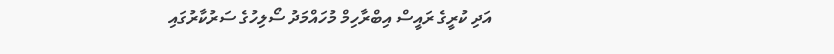އަދި ކުރީގެ ރައީސް އިބްރާހިމް މުހައްމަދު ސޯލިހުގެ ސަރުކާރުގައި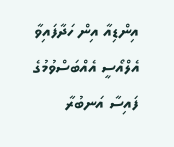އިންޑިއާ އިން ހަދާފައިވާ އެލްއޯސީ އެއްބަސްވުމުގެ ފައިސާ އަނބުރާ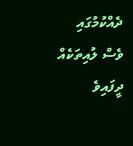ދެއްކުމުގައި ވެސް ލުއިތަކެއް ދީފައިވެ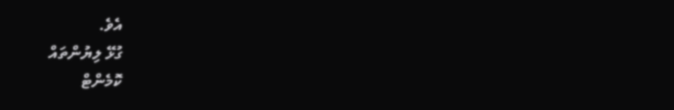އެވެ.
ގުޅޭ ލިޔުންތައް
ކޮމެންޓް